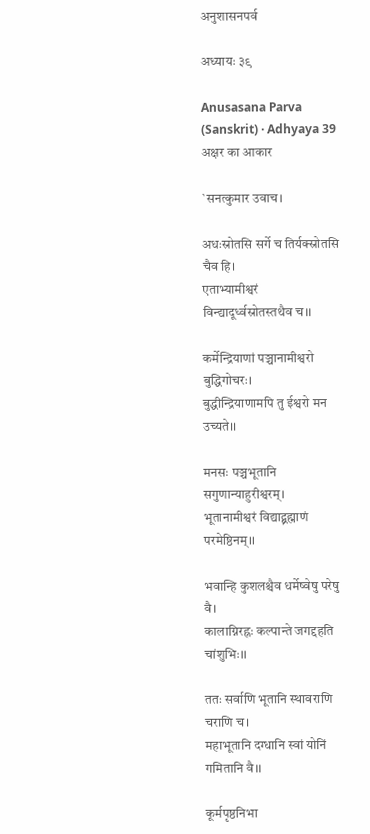अनुशासनपर्व

अध्यायः ३९

Anusasana Parva (Sanskrit) · Adhyaya 39
अक्षर का आकार

`सनत्कुमार उवाच।

अधःस्रोतसि सर्गे च तिर्यक्स्रोतसि चैव हि।
एताभ्यामीश्वरं विन्द्यादूर्ध्वस्रोतस्तथैव च।।

कर्मेन्द्रियाणां पञ्चानामीश्वरो बुद्धिगोचरः।
बुद्धीन्द्रियाणामपि तु ईश्वरो मन उच्यते।।

मनसः पञ्चभूतानि सगुणान्याहुरीश्वरम्।
भूतानामीश्वरं विद्याद्ब्रह्माणं परमेष्ठिनम्।।

भवान्हि कुशलश्चैव धर्मेष्वेषु परेषु वै।
कालाग्निरह्नः कल्पान्ते जगद्दहति चांशुभिः।।

ततः सर्वाणि भूतानि स्थावराणि चराणि च।
महाभूतानि दग्धानि स्वां योनिं गमितानि वै।।

कूर्मपृष्ठनिभा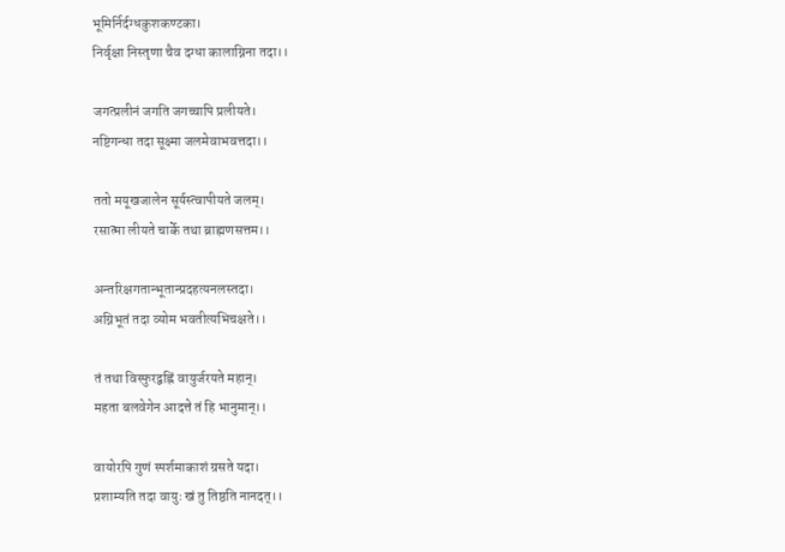भूमिर्निर्दग्धकुशकण्टका।
निर्वृक्षा निस्तृणा चैव दग्धा कालाग्निना तदा।।

जगत्प्रलीनं जगति जगच्चापि प्रलीयते।
नष्टिगन्धा तदा सूक्ष्मा जलमेवाभवत्तदा।।

ततो मयूखजालेन सूर्यस्त्वापीयते जलम्।
रसात्मा लीयते चार्के तथा ब्राह्मणसत्तम।।

अन्तरिक्षगतान्भूतान्प्रदहत्यनलस्तदा।
अग्निभूतं तदा व्योम भवतीत्यभिचक्षते।।

तं तथा विस्फुरद्वह्निं वायुर्जरयते महान्।
महता बलवेगेन आदत्ते तं हि भानुमान्।।

वायोरपि गुणं स्पर्शमाकाशं ग्रसते यदा।
प्रशाम्यति तदा वायुः खं तु तिष्ठति नानदत्।।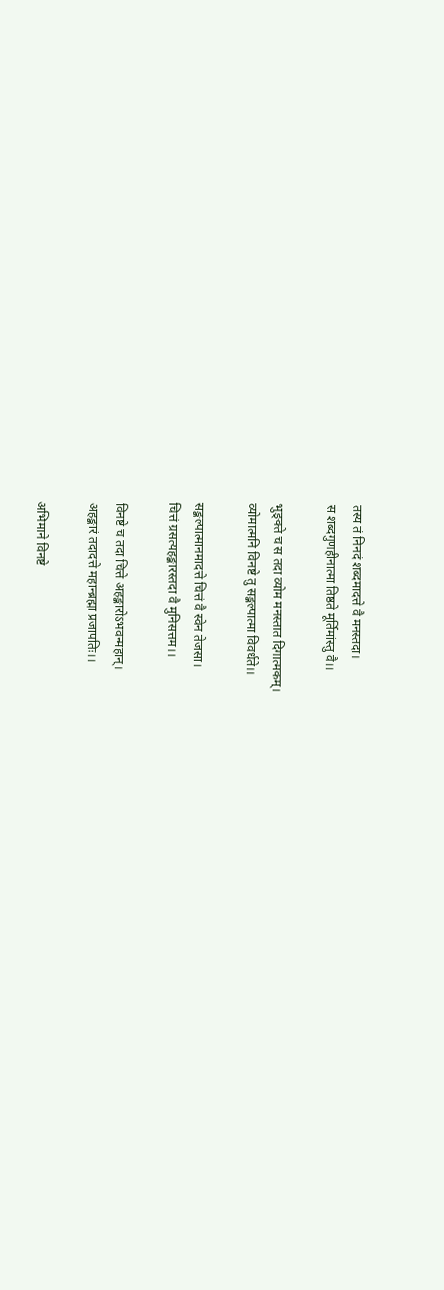तस्य तं निनदं शब्दमादत्ते वै मनस्तदा।
स शब्दगुणहीनात्मा तिष्ठते मूर्तिमांस्तु वै।।

भुङ्क्ते च स तदा व्योम मनस्तात दिगात्मकम्।
व्योमात्मनि विनष्टे तु सङ्कल्पात्मा विवर्धते।।

सङ्कल्पात्मानमादत्ते चित्तं वै स्वेन तेजसा।
चित्तं ग्रसत्यहङ्कारस्तदा वै मुनिसत्तम।।

विनष्टे च तदा चित्ते अहङ्कारोऽभवन्महान्।
अहङ्कारं तदादत्ते महान्ब्रह्मा प्रजापतिः।।

अभिमाने विनष्टे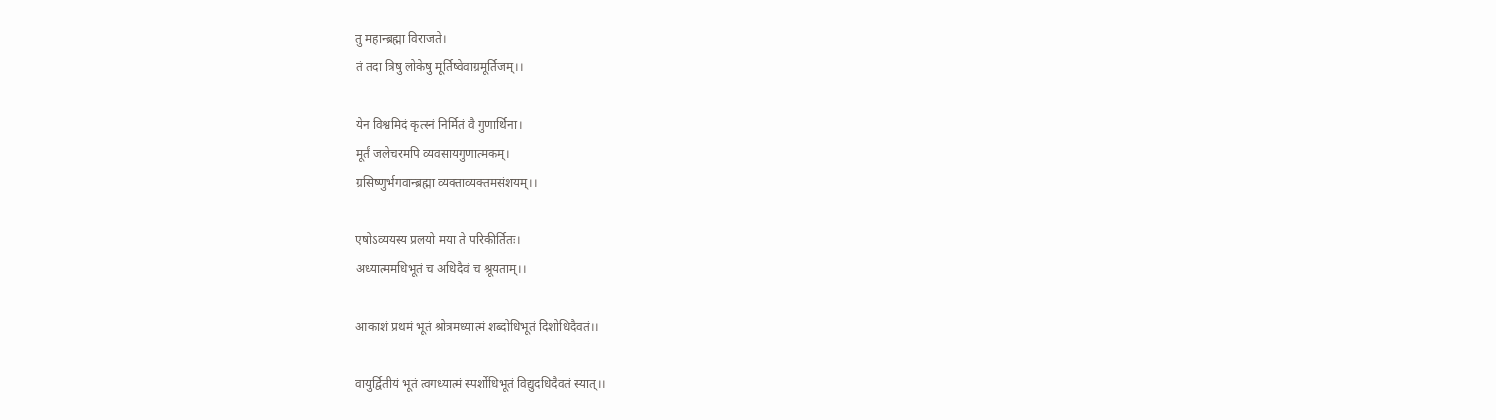तु महान्ब्रह्मा विराजते।
तं तदा त्रिषु लोकेषु मूर्तिष्वेवाग्रमूर्तिजम्।।

येन विश्वमिदं कृत्स्नं निर्मितं वै गुणार्थिना।
मूर्तं जलेचरमपि व्यवसायगुणात्मकम्।
ग्रसिष्णुर्भगवान्ब्रह्मा व्यक्ताव्यक्तमसंशयम्।।

एषोऽव्ययस्य प्रलयो मया ते परिकीर्तितः।
अध्यात्ममधिभूतं च अधिदैवं च श्रूयताम्।।

आकाशं प्रथमं भूतं श्रोत्रमध्यात्मं शब्दोधिभूतं दिशोधिदैवतं।।

वायुर्द्वितीयं भूतं त्वगध्यात्मं स्पर्शोधिभूतं विद्युदधिदैवतं स्यात्।।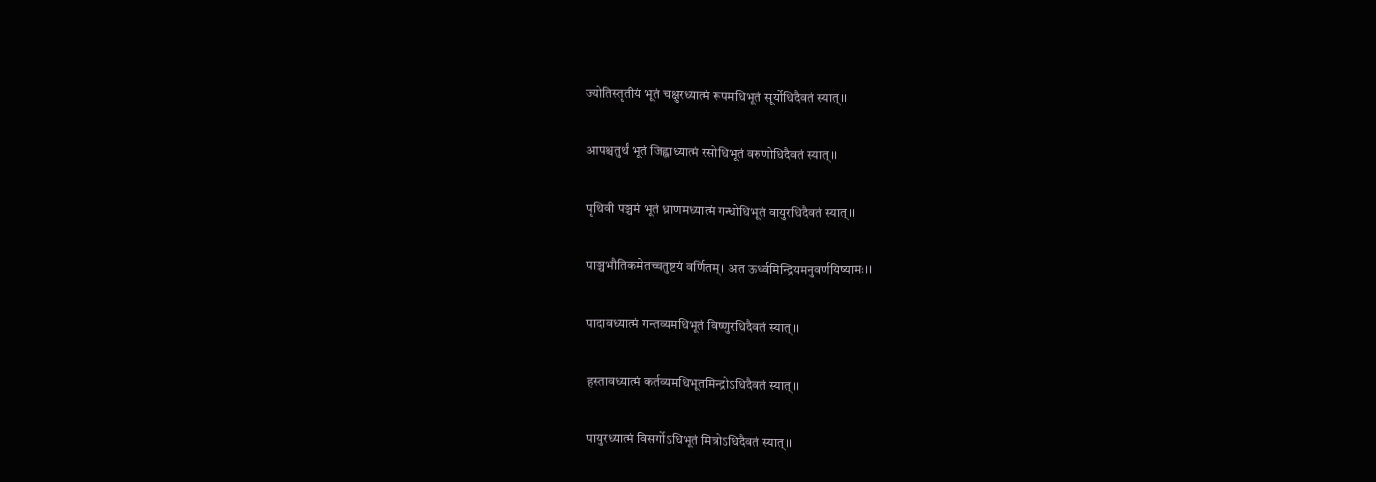ज्योतिस्तृतीयं भूतं चक्षुरध्यात्मं रूपमधिभूतं सूर्योधिदैवतं स्यात्।।

आपश्चतुर्थं भूतं जिह्वाध्यात्मं रसोधिभूतं वरुणोधिदैवतं स्यात्।।

पृथिवी पञ्चमं भूतं ध्राणमध्यात्मं गन्धोधिभूतं वायुरधिदैवतं स्यात्।।

पाञ्चभौतिकमेतच्चतुष्टयं वर्णितम्। अत ऊर्ध्वमिन्द्रियमनुवर्णयिष्यामः।।

पादावध्यात्मं गन्तव्यमधिभूतं विष्णुरधिदैवतं स्यात्।।

हस्तावध्यात्मं कर्तव्यमधिभूतमिन्द्रोऽधिदैवतं स्यात्।।

पायुरध्यात्मं विसर्गोऽधिभूतं मित्रोऽधिदैवतं स्यात्।।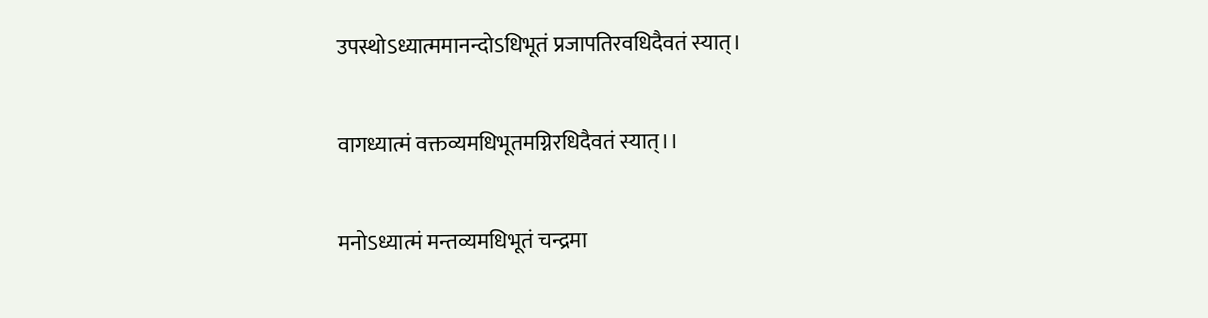उपस्थोऽध्यात्ममानन्दोऽधिभूतं प्रजापतिरवधिदैवतं स्यात्।

वागध्यात्मं वक्तव्यमधिभूतमग्निरधिदैवतं स्यात्।।

मनोऽध्यात्मं मन्तव्यमधिभूतं चन्द्रमा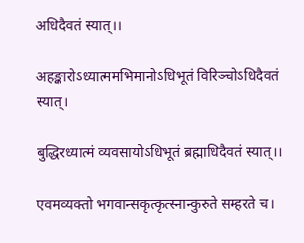अधिदैवतं स्यात्।।

अहङ्कारोऽध्यात्ममभिमानोऽधिभूतं विरिञ्चोऽधिदैवतं स्यात्।

बुद्धिरध्यात्मं व्यवसायोऽधिभूतं ब्रह्माधिदैवतं स्यात्।।

एवमव्यक्तो भगवान्सकृत्कृत्स्नान्कुरुते सम्हरते च।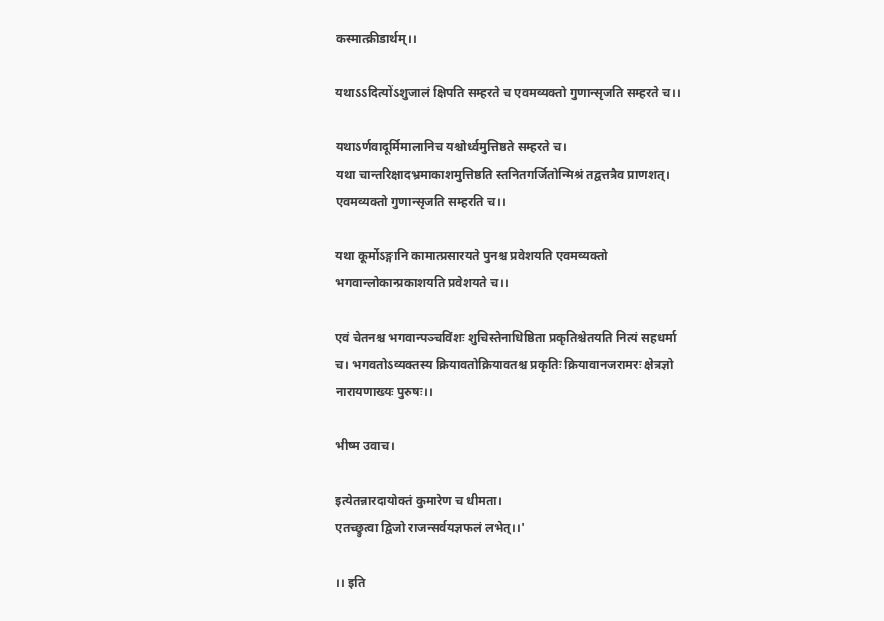कस्मात्क्रीडार्थम्।।

यथाऽऽदित्योंऽशुजालं क्षिपति सम्हरते च एवमव्यक्तो गुणान्सृजति सम्हरते च।।

यथाऽर्णवादूर्मिमालानिच यश्चोर्ध्वमुत्तिष्ठते सम्हरते च।
यथा चान्तरिक्षादभ्रमाकाशमुत्तिष्ठति स्तनितगर्जितोन्मिश्रं तद्वत्तत्रैव प्राणशत्।
एवमव्यक्तो गुणान्सृजति सम्हरति च।।

यथा कूर्मोऽङ्गानि कामात्प्रसारयते पुनश्च प्रवेशयति एवमव्यक्तो भगवान्लोकान्प्रकाशयति प्रवेशयते च।।

एवं चेतनश्च भगवान्पञ्चविंशः शुचिस्तेनाधिष्ठिता प्रकृतिश्चेतयति नित्यं सहधर्मा च। भगवतोऽव्यक्तस्य क्रियावतोक्रियावतश्च प्रकृतिः क्रियावानजरामरः क्षेत्रज्ञो नारायणाख्यः पुरुषः।।

भीष्म उवाच।

इत्येतन्नारदायोक्तं कुमारेण च धीमता।
एतच्छ्रुत्वा द्विजो राजन्सर्वयज्ञफलं लभेत्।।'

।। इति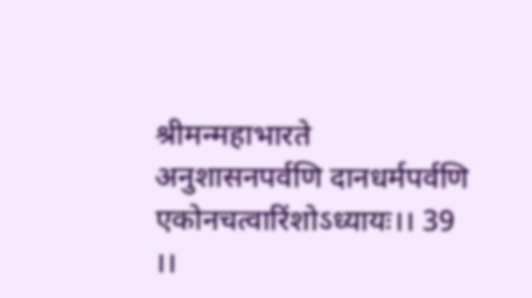श्रीमन्महाभारते अनुशासनपर्वणि दानधर्मपर्वणि एकोनचत्वारिंशोऽध्यायः।। 39 ।।